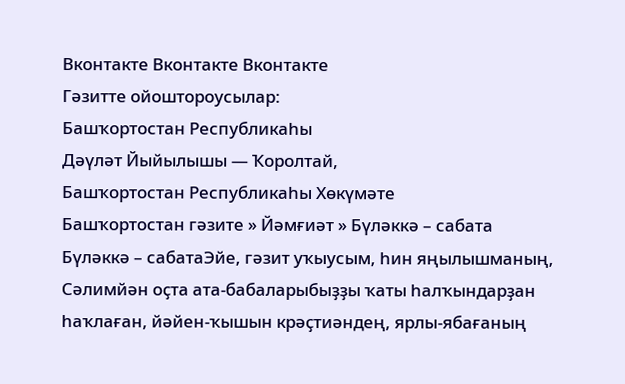Вконтакте Вконтакте Вконтакте
Гәзитте ойоштороусылар:
Башҡортостан Республикаһы
Дәүләт Йыйылышы — Ҡоролтай,
Башҡортостан Республикаһы Хөкүмәте
Башҡортостан гәзите » Йәмғиәт » Бүләккә – сабата
Бүләккә – сабатаЭйе, гәзит уҡыусым, һин яңылышманың, Сәлимйән оҫта ата-бабаларыбыҙҙы ҡаты һалҡындарҙан һаҡлаған, йәйен-ҡышын крәҫтиәндең, ярлы-ябағаның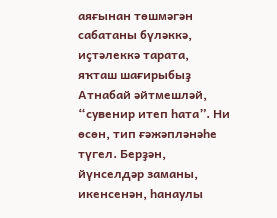аяғынан төшмәгән сабатаны бүләккә, иҫтәлеккә тарата, яҡташ шағирыбыҙ Атнабай әйтмешләй, “сувенир итеп һата”. Ни өсөн, тип ғәжәпләнәһе түгел. Берҙән, йүнселдәр заманы, икенсенән, һанаулы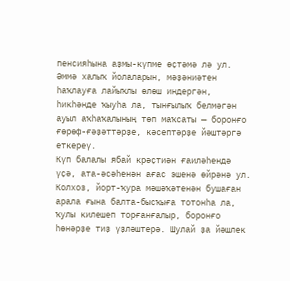пенсияһына аҙмы-күпме өҫтәмә лә ул. Әммә халыҡ йолаларын, мәҙәниәтен һаҡлауға лайыҡлы өлөш индергән, һикһәнде ҡыуһа ла, тынғылыҡ белмәгән ауыл аҡһаҡалының төп маҡсаты — боронғо ғөрөф-ғәҙәттәрҙе, кәсептәрҙе йәштәргә еткереү.
Күп балалы ябай крәҫтиән ғаиләһендә үҫә, ата-әсәһенән ағас эшенә өйрәнә ул. Колхоз, йорт-ҡура мәшәҡәтенән бушаған арала ғына балта-бысҡыға тотонһа ла, ҡулы килешеп торғанғалыр, боронғо һөнәрҙе тиҙ үҙләштерә. Шулай ҙа йәшлек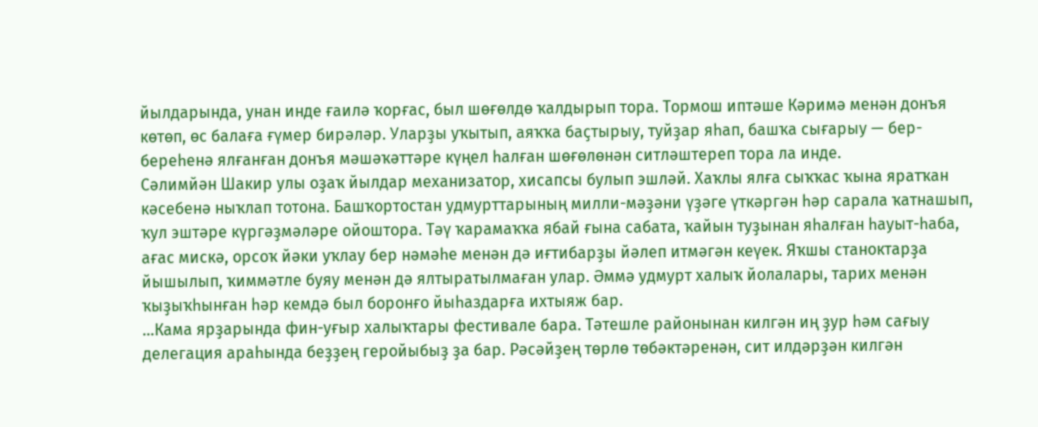йылдарында, унан инде ғаилә ҡорғас, был шөғөлдө ҡалдырып тора. Тормош иптәше Кәримә менән донъя көтөп, өс балаға ғүмер бирәләр. Уларҙы уҡытып, аяҡҡа баҫтырыу, туйҙар яһап, башҡа сығарыу — бер-береһенә ялғанған донъя мәшәҡәттәре күңел һалған шөғөлөнән ситләштереп тора ла инде.
Сәлимйән Шакир улы оҙаҡ йылдар механизатор, хисапсы булып эшләй. Хаҡлы ялға сыҡҡас ҡына яратҡан кәсебенә ныҡлап тотона. Башҡортостан удмурттарының милли-мәҙәни үҙәге үткәргән һәр сарала ҡатнашып, ҡул эштәре күргәҙмәләре ойоштора. Тәү ҡарамаҡҡа ябай ғына сабата, ҡайын туҙынан яһалған һауыт-һаба, ағас мискә, орсоҡ йәки уҡлау бер нәмәһе менән дә иғтибарҙы йәлеп итмәгән кеүек. Яҡшы станоктарҙа йышылып, ҡиммәтле буяу менән дә ялтыратылмаған улар. Әммә удмурт халыҡ йолалары, тарих менән ҡыҙыҡһынған һәр кемдә был боронғо йыһаздарға ихтыяж бар.
...Кама ярҙарында фин-уғыр халыҡтары фестивале бара. Тәтешле районынан килгән иң ҙур һәм сағыу делегация араһында беҙҙең геройыбыҙ ҙа бар. Рәсәйҙең төрлө төбәктәренән, сит илдәрҙән килгән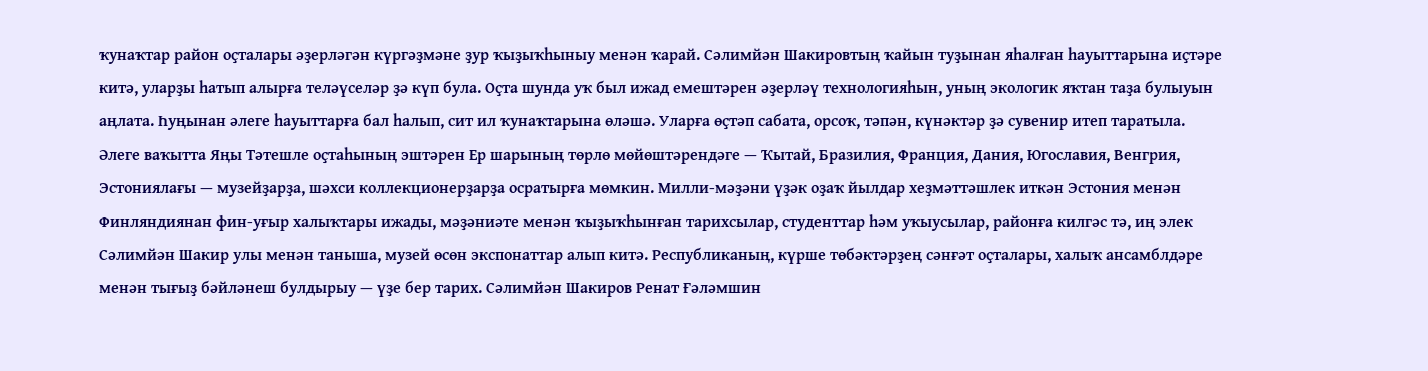ҡунаҡтар район оҫталары әҙерләгән күргәҙмәне ҙур ҡыҙыҡһыныу менән ҡарай. Сәлимйән Шакировтың ҡайын туҙынан яһалған һауыттарына иҫтәре китә, уларҙы һатып алырға теләүселәр ҙә күп була. Оҫта шунда уҡ был ижад емештәрен әҙерләү технологияһын, уның экологик яҡтан таҙа булыуын аңлата. Һуңынан әлеге һауыттарға бал һалып, сит ил ҡунаҡтарына өләшә. Уларға өҫтәп сабата, орсоҡ, тәпән, күнәктәр ҙә сувенир итеп таратыла.
Әлеге ваҡытта Яңы Тәтешле оҫтаһының эштәрен Ер шарының төрлө мөйөштәрендәге — Ҡытай, Бразилия, Франция, Дания, Югославия, Венгрия, Эстониялағы — музейҙарҙа, шәхси коллекционерҙарҙа осратырға мөмкин. Милли-мәҙәни үҙәк оҙаҡ йылдар хеҙмәттәшлек иткән Эстония менән Финляндиянан фин-уғыр халыҡтары ижады, мәҙәниәте менән ҡыҙыҡһынған тарихсылар, студенттар һәм уҡыусылар, районға килгәс тә, иң элек Сәлимйән Шакир улы менән таныша, музей өсөн экспонаттар алып китә. Республиканың, күрше төбәктәрҙең сәнғәт оҫталары, халыҡ ансамблдәре менән тығыҙ бәйләнеш булдырыу — үҙе бер тарих. Сәлимйән Шакиров Ренат Ғәләмшин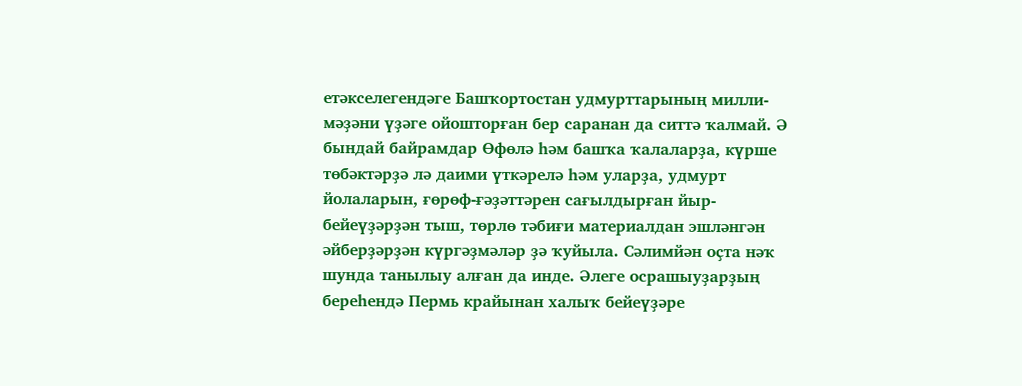етәкселегендәге Башҡортостан удмурттарының милли-мәҙәни үҙәге ойошторған бер саранан да ситтә ҡалмай. Ә бындай байрамдар Өфөлә һәм башҡа ҡалаларҙа, күрше төбәктәрҙә лә даими үткәрелә һәм уларҙа, удмурт йолаларын, ғөрөф-ғәҙәттәрен сағылдырған йыр-бейеүҙәрҙән тыш, төрлө тәбиғи материалдан эшләнгән әйберҙәрҙән күргәҙмәләр ҙә ҡуйыла. Сәлимйән оҫта нәҡ шунда танылыу алған да инде. Әлеге осрашыуҙарҙың береһендә Пермь крайынан халыҡ бейеүҙәре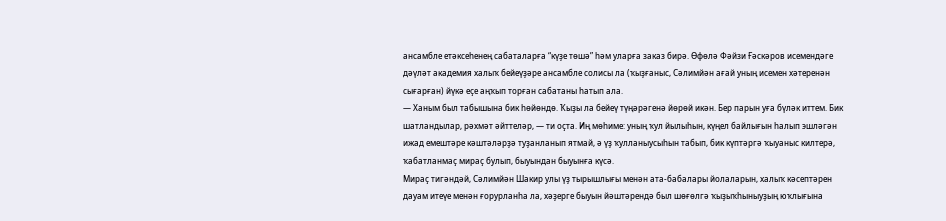ансамбле етәксеһенең сабаталарға “күҙе төшә” һәм уларға заказ бирә. Өфөлә Фәйзи Ғәскәров исемендәге дәүләт академия халыҡ бейеүҙәре ансамбле солисы ла (ҡыҙғаныс, Сәлимйән ағай уның исемен хәтеренән сығарған) йүкә еҫе аңҡып торған сабатаны һатып ала.
— Ханым был табышына бик һөйөндө. Ҡыҙы ла бейеү түңәрәгенә йөрөй икән. Бер парын уға бүләк иттем. Бик шатландылар, рәхмәт әйттеләр, — ти оҫта. Иң мөһиме: уның ҡул йылыһын, күңел байлығын һалып эшләгән ижад емештәре кәштәләрҙә туҙанланып ятмай, ә үҙ ҡулланыусыһын табып, бик күптәргә ҡыуаныс килтерә, ҡабатланмаҫ мираҫ булып, быуындан быуынға күсә.
Мираҫ тигәндәй, Сәлимйән Шакир улы үҙ тырышлығы менән ата-бабалары йолаларын, халыҡ кәсептәрен дауам итеүе менән ғорурланһа ла, хәҙерге быуын йәштәрендә был шөғөлгә ҡыҙыҡһыныуҙың юҡлығына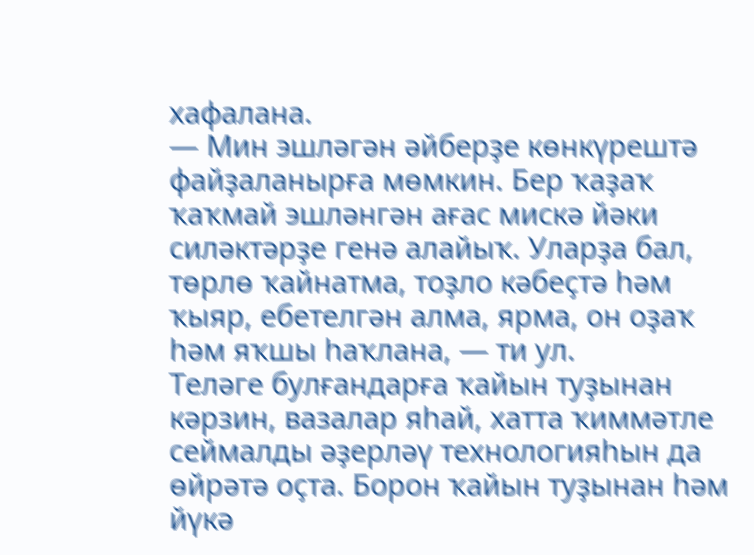хафалана.
— Мин эшләгән әйберҙе көнкүрештә файҙаланырға мөмкин. Бер ҡаҙаҡ ҡаҡмай эшләнгән ағас мискә йәки силәктәрҙе генә алайыҡ. Уларҙа бал, төрлө ҡайнатма, тоҙло кәбеҫтә һәм ҡыяр, ебетелгән алма, ярма, он оҙаҡ һәм яҡшы һаҡлана, — ти ул.
Теләге булғандарға ҡайын туҙынан кәрзин, вазалар яһай, хатта ҡиммәтле сеймалды әҙерләү технологияһын да өйрәтә оҫта. Борон ҡайын туҙынан һәм йүкә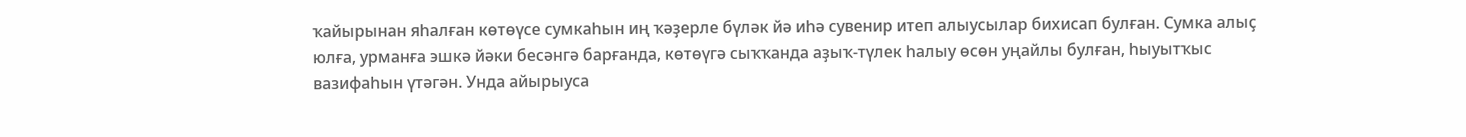ҡайырынан яһалған көтөүсе сумкаһын иң ҡәҙерле бүләк йә иһә сувенир итеп алыусылар бихисап булған. Сумка алыҫ юлға, урманға эшкә йәки бесәнгә барғанда, көтөүгә сыҡҡанда аҙыҡ-түлек һалыу өсөн уңайлы булған, һыуытҡыс вазифаһын үтәгән. Унда айырыуса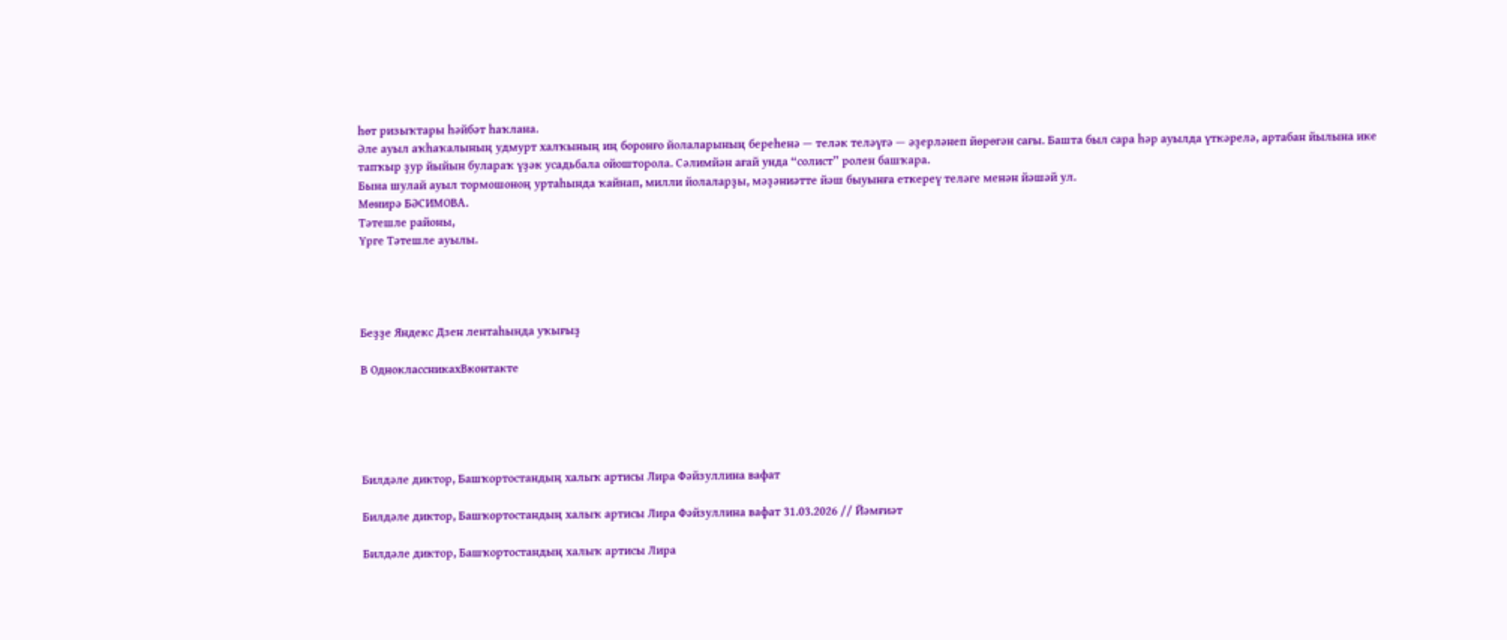һөт ризыҡтары һәйбәт һаҡлана.
Әле ауыл аҡһаҡалының удмурт халҡының иң боронғо йолаларының береһенә — теләк теләүгә — әҙерләнеп йөрөгән сағы. Башта был сара һәр ауылда үткәрелә, артабан йылына ике тапҡыр ҙур йыйын булараҡ үҙәк усадьбала ойошторола. Сәлимйән ағай унда “солист” ролен башҡара.
Бына шулай ауыл тормошоноң уртаһында ҡайнап, милли йолаларҙы, мәҙәниәтте йәш быуынға еткереү теләге менән йәшәй ул.
Мөнирә БӘСИМОВА.
Тәтешле районы,
Үрге Тәтешле ауылы.




Беҙҙе Яндекс Дзен лентаһында уҡығыҙ

В ОдноклассникахВконтакте





Билдәле диктор, Башҡортостандың халыҡ артисы Лира Фәйзуллина вафат

Билдәле диктор, Башҡортостандың халыҡ артисы Лира Фәйзуллина вафат 31.03.2026 // Йәмғиәт

Билдәле диктор, Башҡортостандың халыҡ артисы Лира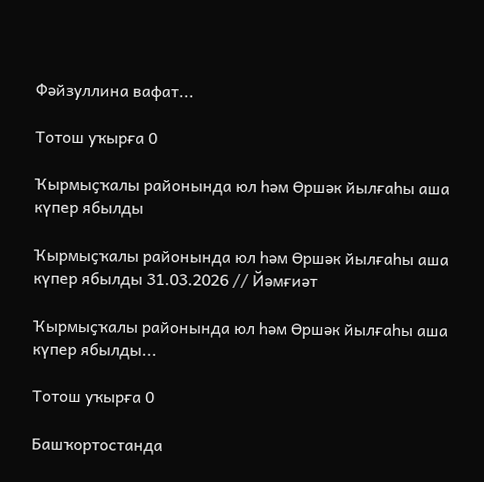Фәйзуллина вафат...

Тотош уҡырға 0

Ҡырмыҫҡалы районында юл һәм Өршәк йылғаһы аша күпер ябылды

Ҡырмыҫҡалы районында юл һәм Өршәк йылғаһы аша күпер ябылды 31.03.2026 // Йәмғиәт

Ҡырмыҫҡалы районында юл һәм Өршәк йылғаһы аша күпер ябылды...

Тотош уҡырға 0

Башҡортостанда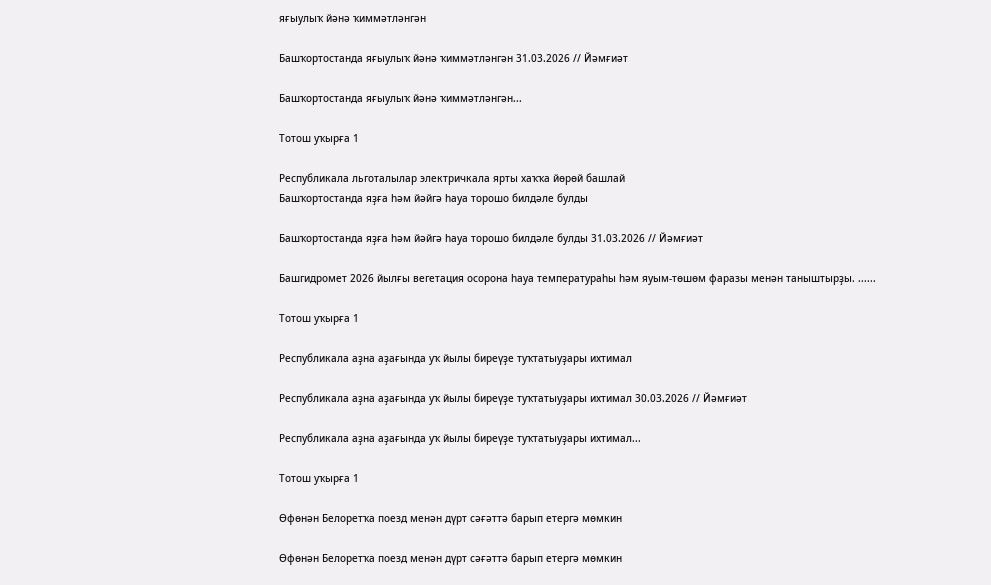яғыулыҡ йәнә ҡиммәтләнгән

Башҡортостанда яғыулыҡ йәнә ҡиммәтләнгән 31.03.2026 // Йәмғиәт

Башҡортостанда яғыулыҡ йәнә ҡиммәтләнгән...

Тотош уҡырға 1

Республикала льготалылар электричкала ярты хаҡҡа йөрөй башлай
Башҡортостанда яҙға һәм йәйгә һауа торошо билдәле булды

Башҡортостанда яҙға һәм йәйгә һауа торошо билдәле булды 31.03.2026 // Йәмғиәт

Башгидромет 2026 йылғы вегетация осорона һауа температураһы һәм яуым-төшөм фаразы менән таныштырҙы. ......

Тотош уҡырға 1

Республикала аҙна аҙағында уҡ йылы биреүҙе туҡтатыуҙары ихтимал

Республикала аҙна аҙағында уҡ йылы биреүҙе туҡтатыуҙары ихтимал 30.03.2026 // Йәмғиәт

Республикала аҙна аҙағында уҡ йылы биреүҙе туҡтатыуҙары ихтимал...

Тотош уҡырға 1

Өфөнән Белоретҡа поезд менән дүрт сәғәттә барып етергә мөмкин

Өфөнән Белоретҡа поезд менән дүрт сәғәттә барып етергә мөмкин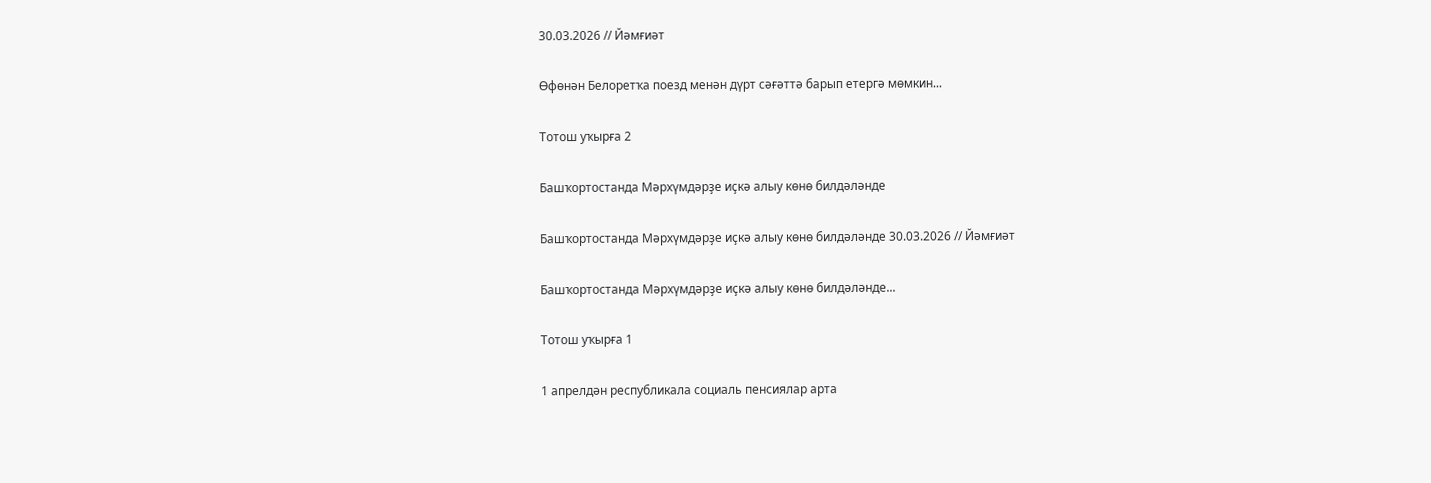30.03.2026 // Йәмғиәт

Өфөнән Белоретҡа поезд менән дүрт сәғәттә барып етергә мөмкин...

Тотош уҡырға 2

Башҡортостанда Мәрхүмдәрҙе иҫкә алыу көнө билдәләнде

Башҡортостанда Мәрхүмдәрҙе иҫкә алыу көнө билдәләнде 30.03.2026 // Йәмғиәт

Башҡортостанда Мәрхүмдәрҙе иҫкә алыу көнө билдәләнде...

Тотош уҡырға 1

1 апрелдән республикала социаль пенсиялар арта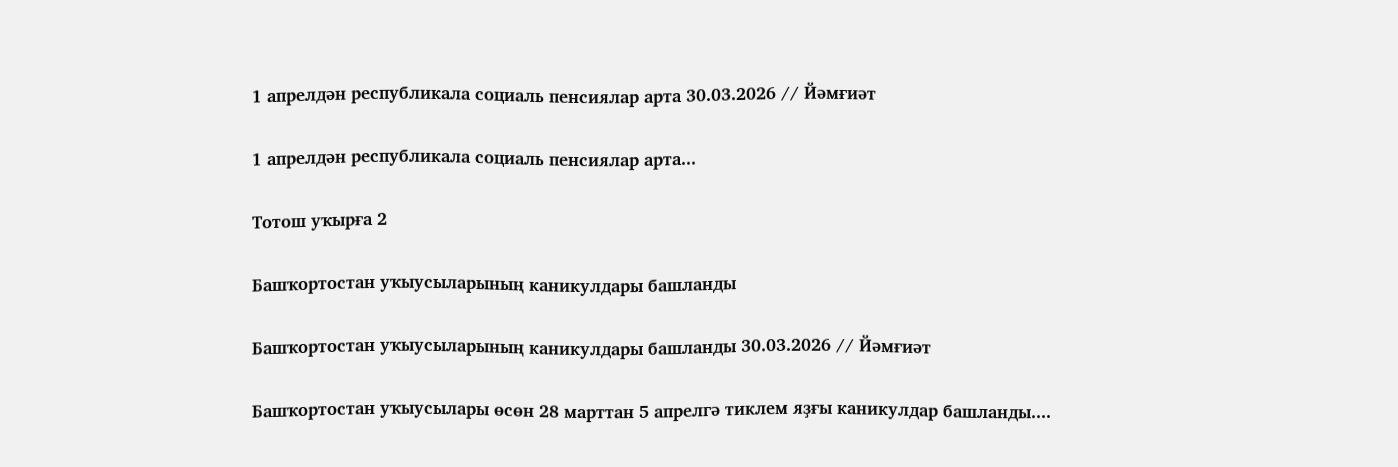1 апрелдән республикала социаль пенсиялар арта 30.03.2026 // Йәмғиәт

1 апрелдән республикала социаль пенсиялар арта...

Тотош уҡырға 2

Башҡортостан уҡыусыларының каникулдары башланды

Башҡортостан уҡыусыларының каникулдары башланды 30.03.2026 // Йәмғиәт

Башҡортостан уҡыусылары өсөн 28 марттан 5 апрелгә тиклем яҙғы каникулдар башланды....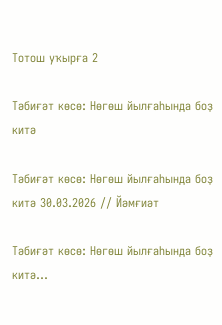Тотош уҡырға 2

Тәбиғәт көсө: Нөгөш йылғаһында боҙ китә

Тәбиғәт көсө: Нөгөш йылғаһында боҙ китә 30.03.2026 // Йәмғиәт

Тәбиғәт көсө: Нөгөш йылғаһында боҙ китә...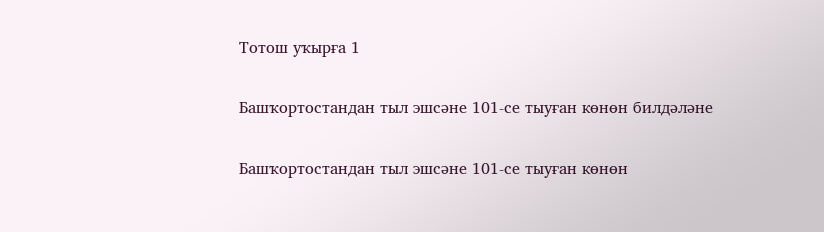Тотош уҡырға 1

Башҡортостандан тыл эшсәне 101-се тыуған көнөн билдәләне

Башҡортостандан тыл эшсәне 101-се тыуған көнөн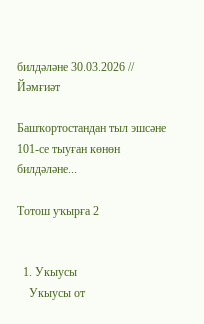билдәләне 30.03.2026 // Йәмғиәт

Башҡортостандан тыл эшсәне 101-се тыуған көнөн билдәләне...

Тотош уҡырға 2


  1. Укыусы
    Укыусы от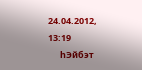24.04.2012, 13:19
    hЭйбэт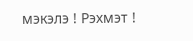мэкэлэ ! Рэхмэт !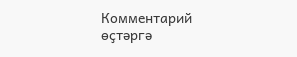Комментарий өҫтәргә